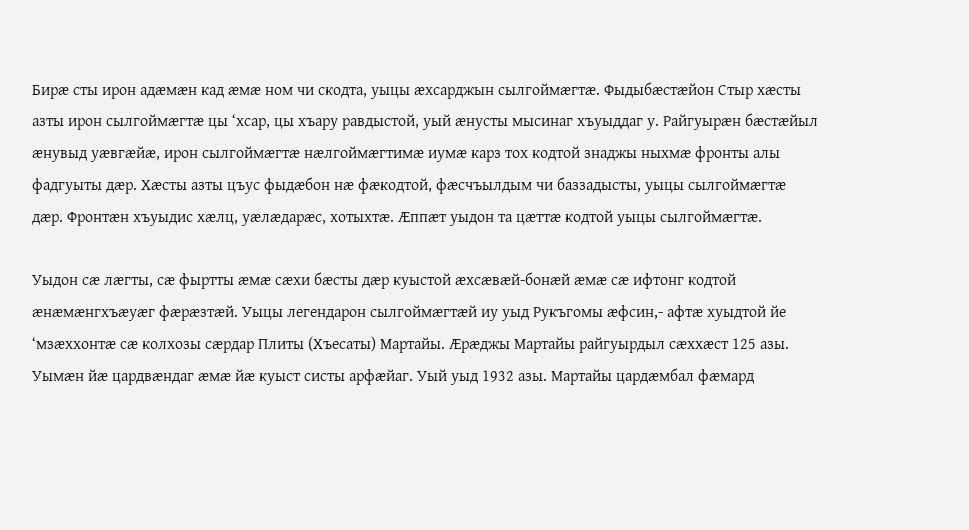Бирæ сты ирон адæмæн кад æмæ ном чи скодта, уыцы æхсарджын сылгоймæгтæ. Фыдыбæстæйон Стыр хæсты азты ирон сылгоймæгтæ цы ‘хсар, цы хъару равдыстой, уый æнусты мысинаг хъуыддаг у. Райгуырæн бæстæйыл æнувыд уæвгæйæ, ирон сылгоймæгтæ нæлгоймæгтимæ иумæ карз тох кодтой знаджы ныхмæ фронты алы фадгуыты дæр. Хæсты азты цъус фыдæбон нæ фæкодтой, фæсчъылдым чи баззадысты, уыцы сылгоймæгтæ дæр. Фронтæн хъуыдис хæлц, уæлæдарæс, хотыхтæ. Æппæт уыдон та цæттæ кодтой уыцы сылгоймæгтæ.

Уыдон сæ лæгты, сæ фыртты æмæ сæхи бæсты дæр куыстой æхсæвæй-бонæй æмæ сæ ифтонг кодтой æнæмæнгхъæуæг фæрæзтæй. Уыцы легендарон сылгоймæгтæй иу уыд Рукъгомы æфсин,- афтæ хуыдтой йе ‘мзæххонтæ сæ колхозы сæрдар Плиты (Хъесаты) Мартайы. Æрæджы Мартайы райгуырдыл сæххæст 125 азы. Уымæн йæ цардвæндаг æмæ йæ куыст систы арфæйаг. Уый уыд 1932 азы. Мартайы цардæмбал фæмард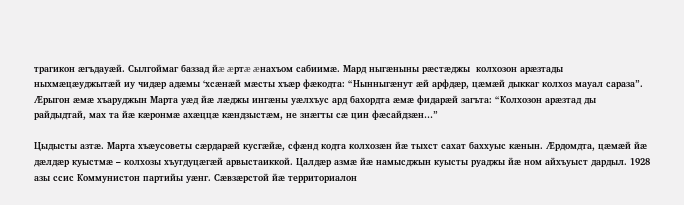трагикон æгъдауæй. Сылгоймаг баззад йæ æртæ æнахъом сабиимæ. Мард ныгæныны рæстæджы  колхозон арæзтады ныхмæцæуджытæй иу чидæр адæмы ‘хсæнæй мæсты хъæр фæкодта: “Нынныгæнут æй арфдæр, цæмæй дыккаг колхоз мауал сараза”. Æрыгон æмæ хъаруджын Марта уæд йæ лæджы ингæны уæлхъус ард бахордта æмæ фидарæй загъта: “Колхозон арæзтад ды райдыдтай, мах та йæ кæронмæ ахæццæ кæндзыстæм, не знæгты сæ цин фæсайдзæн…”

Цыдысты азтæ. Марта хъæусоветы сæрдарæй кусгæйæ, сфæнд кодта колхозæн йæ тыхст сахат баххуыс кæнын. Æрдомдта, цæмæй йæ дæлдæр куыстмæ – колхозы хъугдуцæгæй арвыстаиккой. Цалдæр азмæ йæ намысджын куысты руаджы йæ ном айхъуыст дардыл. 1928 азы ссис Коммунистон партийы уæнг. Сæвзæрстой йæ территориалон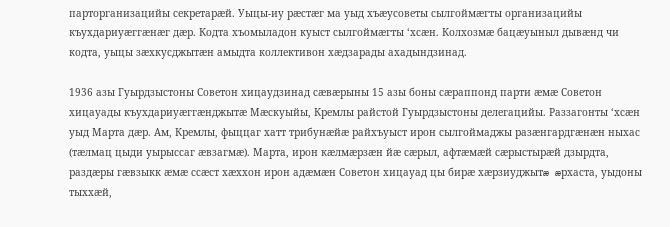парторганизацийы секретарæй. Уыцы-иу рæстæг ма уыд хъæусоветы сылгоймæгты организацийы къухдариуæггæнæг дæр. Кодта хъомыладон куыст сылгоймæгты ʻхсæн. Колхозмæ бацæуыныл дывæнд чи кодта, уыцы зæхкусджытæн амыдта коллективон хæдзарады ахадындзинад.

1936 азы Гуырдзыстоны Советон хицаудзинад сæвæрыны 15 азы боны сæраппонд парти æмæ Советон хицауады къухдариуæггæнджытæ Мæскуыйы, Кремлы райстой Гуырдзыстоны делегацийы. Раззагонты ‘хсæн уыд Марта дæр. Ам, Кремлы, фыццаг хатт трибунæйæ райхъуыст ирон сылгоймаджы разæнгардгæнæн ныхас (тæлмац цыди уырыссаг æвзагмæ). Марта, ирон кæлмæрзæн йæ сæрыл, афтæмæй сæрыстырæй дзырдта, раздæры гæвзыкк æмæ ссæст хæххон ирон адæмæн Советон хицауад цы бирæ хæрзиуджытæ æрхаста, уыдоны тыххæй,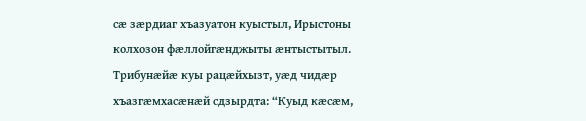сæ зæрдиаг хъазуатон куыстыл, Ирыстоны колхозон фæллойгæнджыты æнтыстытыл. Трибунæйæ куы рацæйхызт, уæд чидæр хъазгæмхасæнæй сдзырдта: “Куыд кæсæм,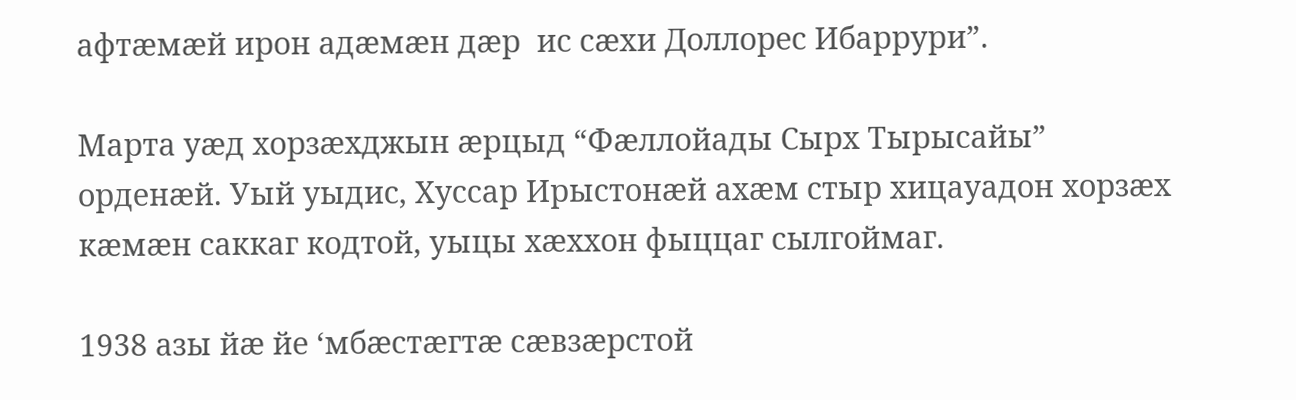афтæмæй ирон адæмæн дæр  ис сæхи Доллорес Ибаррури”.

Марта уæд хорзæхджын æрцыд “Фæллойады Сырх Тырысайы” орденæй. Уый уыдис, Хуссар Ирыстонæй ахæм стыр хицауадон хорзæх кæмæн саккаг кодтой, уыцы хæххон фыццаг сылгоймаг.

1938 азы йæ йе ‘мбæстæгтæ сæвзæрстой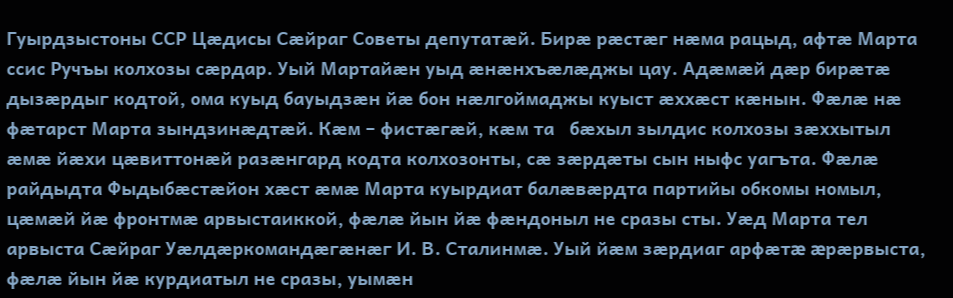Гуырдзыстоны ССР Цæдисы Сæйраг Советы депутатæй. Бирæ рæстæг нæма рацыд, афтæ Марта ссис Ручъы колхозы сæрдар. Уый Мартайæн уыд æнæнхъæлæджы цау. Адæмæй дæр бирæтæ дызæрдыг кодтой, ома куыд бауыдзæн йæ бон нæлгоймаджы куыст æххæст кæнын. Фæлæ нæ фæтарст Марта зындзинæдтæй. Кæм – фистæгæй, кæм та   бæхыл зылдис колхозы зæххытыл æмæ йæхи цæвиттонæй разæнгард кодта колхозонты, сæ зæрдæты сын ныфс уагъта. Фæлæ райдыдта Фыдыбæстæйон хæст æмæ Марта куырдиат балæвæрдта партийы обкомы номыл, цæмæй йæ фронтмæ арвыстаиккой, фæлæ йын йæ фæндоныл не сразы сты. Уæд Марта тел арвыста Сæйраг Уæлдæркомандæгæнæг И. В. Сталинмæ. Уый йæм зæрдиаг арфæтæ æрæрвыста, фæлæ йын йæ курдиатыл не сразы, уымæн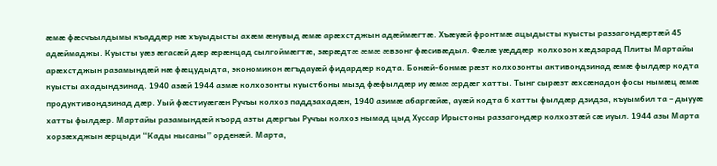æмæ фæсчъылдымы къаддæр нæ хъуыдысты ахæм æнувыд æмæ арæхстджын адæймæгтæ. Хъæуæй фронтмæ ацыдысты куысты раззагондæртæй 45 адæймаджы. Куысты уæз æгасæй дæр æрæнцад сылгоймæгтæ, зæрæдтæ æмæ æвзонг фæсивæдыл. Фæлæ уæддæр  колхозон хæдзарад Плиты Мартайы арæхстджын разамындæй нæ фæцудыдта, экономикон æгъдауæй фидардæр кодта. Бонæй-бонмæ рæзт колхозонты активондзинад æмæ фылдæр кодта куысты ахадындзинад. 1940 азæй 1944 азмæ колхозонты куыстбоны мызд фæфылдæр иу æмæ æрдæг хатты. Тынг сырæзт æхсæнадон фосы нымæц æмæ продуктивондзинад дæр. Уый фæстиуæгæн Ручъы колхоз паддзахадæн, 1940 азимæ абаргæйæ, ауæй кодта 6 хатты фылдæр дзидза, къуымбил та – дыууæ хатты фылдæр. Мартайы разамындæй къорд азты дæргъы Ручъы колхоз нымад цыд Хуссар Ирыстоны раззагондæр колхозтæй сæ иуыл. 1944 азы Марта хорзæхджын æрцыди “Кады нысаны” орденæй. Марта,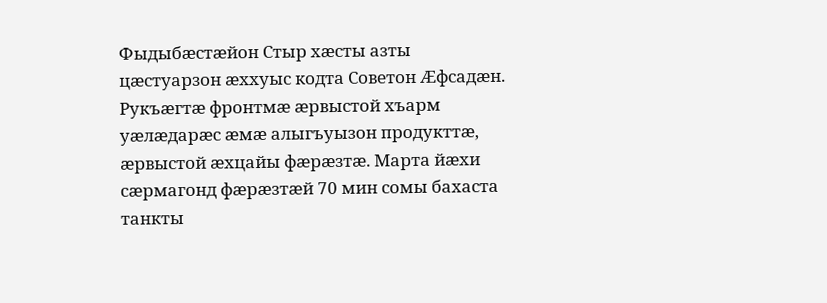Фыдыбæстæйон Стыр хæсты азты цæстуарзон æххуыс кодта Советон Æфсадæн.  Рукъæгтæ фронтмæ æрвыстой хъарм уæлæдарæс æмæ алыгъуызон продукттæ, æрвыстой æхцайы фæрæзтæ. Марта йæхи сæрмагонд фæрæзтæй 70 мин сомы бахаста танкты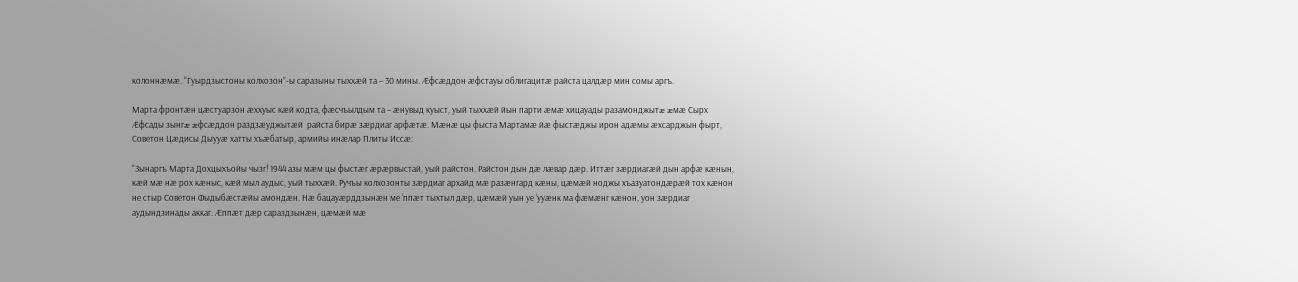колоннæмæ. “Гуырдзыстоны колхозон”-ы саразыны тыххæй та – 30 мины. Æфсæддон æфстауы облигацитæ райста цалдæр мин сомы аргъ.

Марта фронтæн цæстуарзон æххуыс кæй кодта, фæсчъылдым та – æнувыд куыст, уый тыххæй йын парти æмæ хицауады разамонджытæ æмæ Сырх  Æфсады зынгæ æфсæддон раздзæуджытæй  райста бирæ зæрдиаг арфæтæ. Мæнæ цы фыста Мартамæ йæ фыстæджы ирон адæмы æхсарджын фырт, Советон Цæдисы Дыууæ хатты хъæбатыр, армийы инæлар Плиты Иссæ:

“Зынаргъ Марта Дохцыхъойы чызг! 1944 азы мæм цы фыстæг æрæрвыстай, уый райстон. Райстон дын дæ лæвар дæр. Иттæг зæрдиагæй дын арфæ кæнын, кæй мæ нæ рох кæныс, кæй мыл аудыс, уый тыххæй. Ручъы колхозонты зæрдиаг архайд мæ разæнгард кæны, цæмæй ноджы хъазуатондæрæй тох кæнон не стыр Советон Фыдыбæстæйы амондæн. Нæ бацауæрддзынæн ме ‘ппæт тыхтыл дæр, цæмæй уын уе ‘ууæнк ма фæмæнг кæнон, уон зæрдиаг аудындзинады аккаг. Æппæт дæр сараздзынæн, цæмæй мæ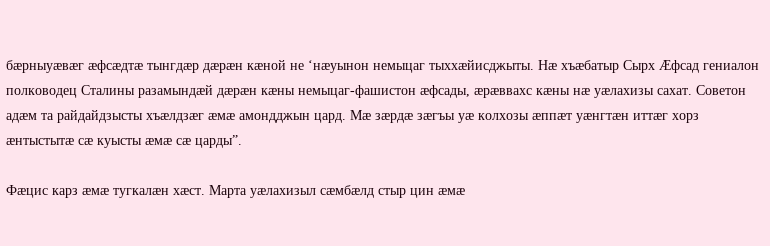бæрныуæвæг æфсæдтæ тынгдæр дæрæн кæной не ‘нæуынон немыцаг тыххæйисджыты. Нæ хъæбатыр Сырх Æфсад гениалон полководец Сталины разамындæй дæрæн кæны немыцаг-фашистон æфсады, æрæввахс кæны нæ уæлахизы сахат. Советон адæм та райдайдзысты хъæлдзæг æмæ амондджын цард. Мæ зæрдæ зæгъы уæ колхозы æппæт уæнгтæн иттæг хорз æнтыстытæ сæ куысты æмæ сæ царды”.

Фæцис карз æмæ тугкалæн хæст. Марта уæлахизыл сæмбæлд стыр цин æмæ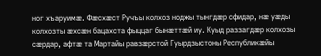ног хъаруимæ. Фæсхæст Ручъы колхоз ноджы тынгдæр сфидар, нæ уæды колхозты æхсæн бацахста фыццаг бынæттæй иу. Куыд раззагдæр колхозы сæрдар, афтæ та Мартайы равзæрстой Гуырдзыстоны Республикæйы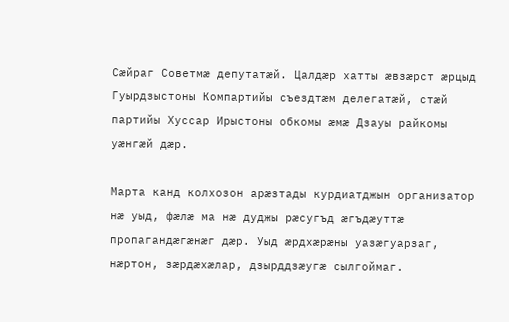Сæйраг Советмæ депутатæй. Цалдæр хатты æвзæрст æрцыд Гуырдзыстоны Компартийы съездтæм делегатæй, стæй партийы Хуссар Ирыстоны обкомы æмæ Дзауы райкомы уæнгæй дæр.

Марта канд колхозон арæзтады курдиатджын организатор нæ уыд, фæлæ ма нæ дуджы рæсугъд æгъдæуттæ пропагандæгæнæг дæр. Уыд æрдхæрæны уазæгуарзаг, нæртон, зæрдæхæлар, дзырддзæугæ сылгоймаг.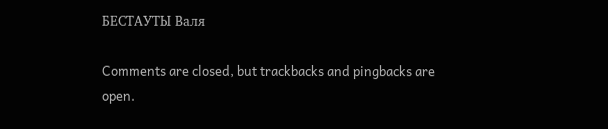БЕСТАУТЫ Валя

Comments are closed, but trackbacks and pingbacks are open.